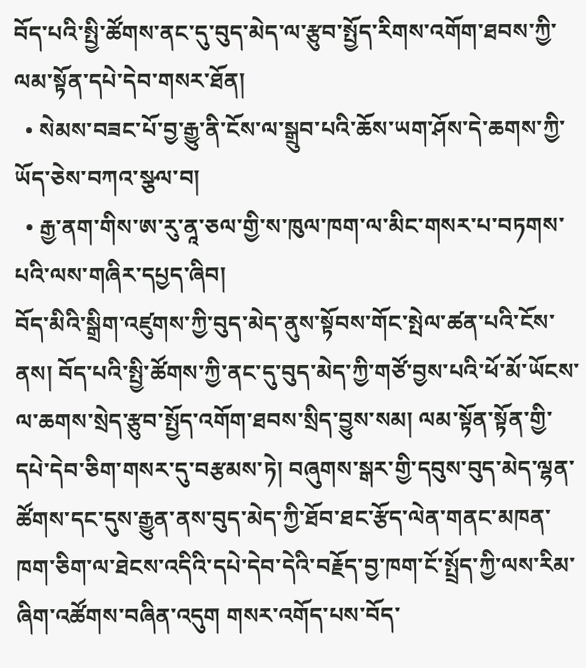བོད་པའི་སྤྱི་ཚོགས་ནང་དུ་བུད་མེད་ལ་རྩུབ་སྤྱོད་རིགས་འགོག་ཐབས་ཀྱི་ལམ་སྟོན་དཔེ་དེབ་གསར་ཐོན།
  • སེམས་བཟང་པོ་བྱ་རྒྱུ་ནི་ངོས་ལ་སྒྲུབ་པའི་ཆོས་ཡག་ཤོས་དེ་ཆགས་ཀྱི་ཡོད་ཅེས་བཀའ་སྩལ་བ།
  • རྒྱ་ནག་གིས་ཨ་རུ་ནཱ་ཅལ་གྱི་ས་ཁུལ་ཁག་ལ་མིང་གསར་པ་བཏགས་པའི་ལས་གཞིར་དཔྱད་ཞིབ།
བོད་མིའི་སྒྲིག་འཛུགས་ཀྱི་བུད་མེད་ནུས་སྟོབས་གོང་སྤེལ་ཚན་པའི་ངོས་ནས། བོད་པའི་སྤྱི་ཚོགས་ཀྱི་ནང་དུ་བུད་མེད་ཀྱི་གཙོ་བྱས་པའི་ཕོ་མོ་ཡོངས་ལ་ཆགས་སྲེད་རྩུབ་སྤྱོད་འགོག་ཐབས་སྲིད་བྱུས་སམ། ལམ་སྟོན་སྟོན་གྱི་དཔེ་དེབ་ཅིག་གསར་དུ་བརྩམས་ཏེ། བཞུགས་སྒར་གྱི་དབུས་བུད་མེད་ལྷན་ཚོགས་དང་དུས་རྒྱུན་ནས་བུད་མེད་ཀྱི་ཐོབ་ཐང་རྩོད་ལེན་གནང་མཁན་ཁག་ཅིག་ལ་ཐེངས་འདིའི་དཔེ་དེབ་དེའི་བརྗོད་བྱ་ཁག་ངོ་སྤྲོད་ཀྱི་ལས་རིམ་ཞིག་འཚོགས་བཞིན་འདུག གསར་འགོད་པས་བོད་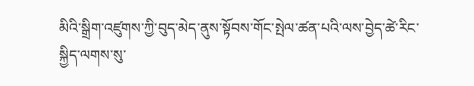མིའི་སྒྲིག་འཛུགས་ཀྱི་བུད་མེད་ནུས་སྟོབས་གོང་སྤེལ་ཚན་པའི་ལས་བྱེད་ཚེ་རིང་སྐྱིད་ལགས་སུ་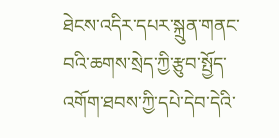ཐེངས་འདིར་དཔར་སྐྲུན་གནང་བའི་ཆགས་སྲེད་ཀྱི་རྩུབ་སྤྱོད་འགོག་ཐབས་ཀྱི་དཔེ་དེབ་དེའི་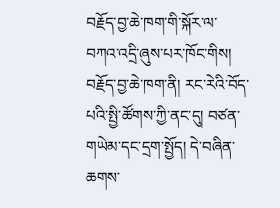བརྗོད་བྱ་ཆེ་ཁག་གི་སྐོར་ལ་བཀའ་འདྲི་ཞུས་པར་ཁོང་གིས། བརྗོད་བྱ་ཆེ་ཁག་ནི། རང་རེའི་བོད་པའི་སྤྱི་ཚོགས་ཀྱི་ནང་དུ། བཙན་གཡེམ་དང་དྲག་སྤྱོད། དེ་བཞིན་ཆགས་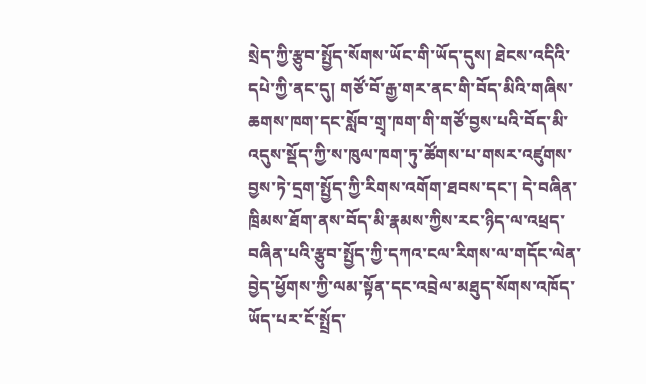སྲེད་ཀྱི་རྩུབ་སྤྱོད་སོགས་ཡོང་གི་ཡོད་དུས། ཐེངས་འདིའི་དཔེ་ཀྱི་ནང་དུ། གཙོ་བོ་རྒྱ་གར་ནང་གི་བོད་མིའི་གཞིས་ཆགས་ཁག་དང་སློབ་གྲྭ་ཁག་གི་གཙོ་བྱས་པའི་བོད་མི་འདུས་སྡོད་ཀྱི་ས་ཁུལ་ཁག་ཏུ་ཚོགས་པ་གསར་འཛུགས་བྱས་ཏེ་དྲག་སྤྱོད་ཀྱི་རིགས་འགོག་ཐབས་དང་། དེ་བཞིན་ཁྲིམས་ཐོག་ནས་བོད་མི་རྣམས་ཀྱིས་རང་ཉིད་ལ་འཕྲད་བཞིན་པའི་རྩུབ་སྤྱོད་ཀྱི་དཀའ་ངལ་རིགས་ལ་གདོང་ལེན་བྱེད་ཕྱོགས་ཀྱི་ལམ་སྟོན་དང་འབྲེལ་མཐུད་སོགས་འཁོད་ཡོད་པར་ངོ་སྤྲོད་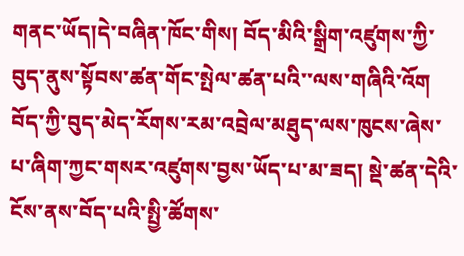གནང་ཡོད།དེ་བཞིན་ཁོང་གིས། བོད་མིའི་སྒྲིག་འཛུགས་ཀྱི་བུད་ནུས་སྟོབས་ཚན་གོང་སྤེལ་ཚན་པའི་་ལས་གཞིའི་འོག བོད་ཀྱི་བུད་མེད་རོགས་རམ་འབྲེལ་མཐུད་ལས་ཁུངས་ཞེས་པ་ཞིག་ཀྱང་གསར་འཛུགས་བྱས་ཡོད་པ་མ་ཟད། སྡེ་ཚན་དེའི་ངོས་ནས་བོད་པའི་སྤྱི་ཚོགས་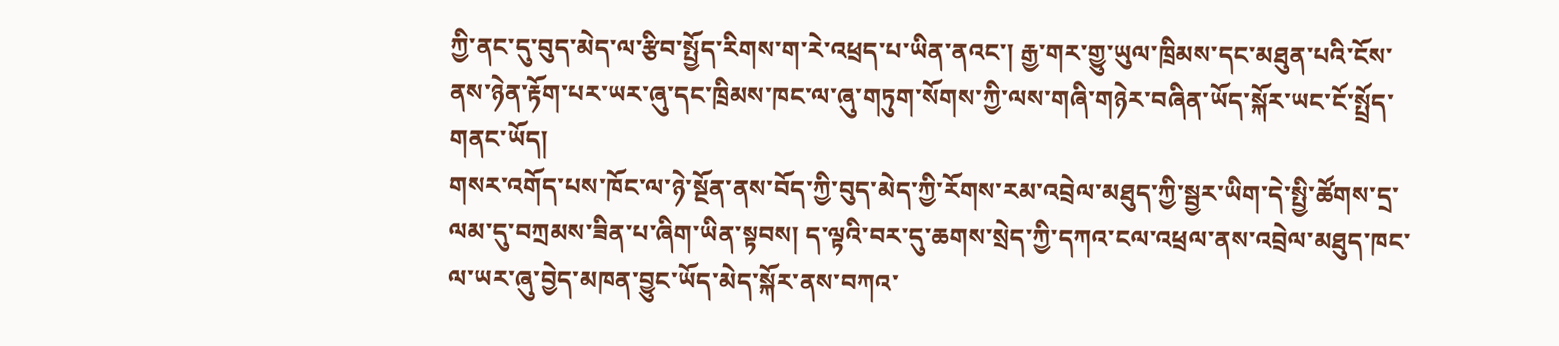ཀྱི་ནང་དུ་བུད་མེད་ལ་རྩིབ་སྤྱོད་རིགས་ག་རེ་འཕྲད་པ་ཡིན་ནའང་། རྒྱ་གར་གྱུ་ཡུལ་ཁྲིམས་དང་མཐུན་པའི་ངོས་ནས་ཉེན་རྟོག་པར་ཡར་ཞུ་དང་ཁྲིམས་ཁང་ལ་ཞུ་གཏུག་སོགས་ཀྱི་ལས་གཞི་གཉེར་བཞིན་ཡོད་སྐོར་ཡང་ངོ་སྤྲོད་གནང་ཡོད།
གསར་འགོད་པས་ཁོང་ལ་ཉེ་སྔོན་ནས་བོད་ཀྱི་བུད་མེད་ཀྱི་རོགས་རམ་འབྲེལ་མཐུད་ཀྱི་སྦྱར་ཡིག་དེ་སྤྱི་ཚོགས་དྲ་ལམ་དུ་བཀྲམས་ཟིན་པ་ཞིག་ཡིན་སྟབས། ད་ལྟའི་བར་དུ་ཆགས་སྲེད་ཀྱི་དཀའ་ངལ་འཕྲལ་ནས་འབྲེལ་མཐུད་ཁང་ལ་ཡར་ཞུ་བྱེད་མཁན་བྱུང་ཡོད་མེད་སྐོར་ནས་བཀའ་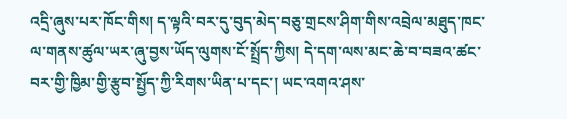འདྲི་ཞུས་པར་ཁོང་གིས། ད་ལྟའི་བར་དུ་བུད་མེད་བཅུ་གྲངས་ཤིག་གིས་འབྲེལ་མཐུད་ཁང་ལ་གནས་ཚུལ་ཡར་ཞུ་བྱས་ཡོད་ལུགས་ངོ་སྤྲོད་ཀྱིས། དེ་དག་ལས་མང་ཆེ་བ་བཟའ་ཚང་བར་གྱི་ཁྱིམ་གྱི་རྩུབ་སྤྱོད་ཀྱི་རིགས་ཡིན་པ་དང་། ཡང་འགའ་ཤས་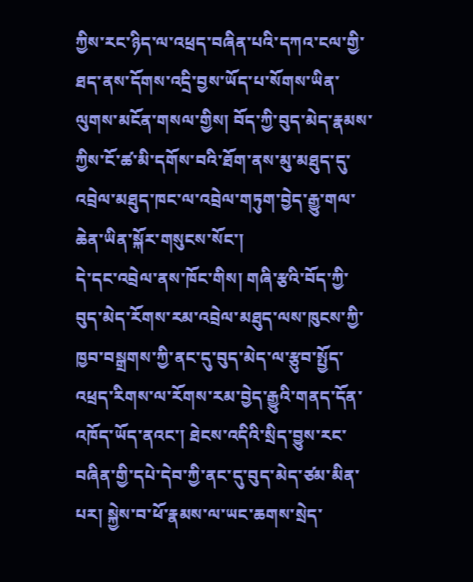ཀྱིས་རང་ཉིད་ལ་འཕྲད་བཞིན་པའི་དཀའ་ངལ་གྱི་ཐད་ནས་དོགས་འདྲི་བྱས་ཡོད་པ་སོགས་ཡིན་ལུགས་མངོན་གསལ་གྱིས། བོད་ཀྱི་བུད་མེད་རྣམས་ཀྱིས་ངོ་ཚ་མི་དགོས་བའི་ཐོག་ནས་མུ་མཐུད་དུ་འབྲེལ་མཐུད་ཁང་ལ་འབྲེལ་གཏུག་བྱེད་རྒྱུ་གལ་ཆེན་ཡིན་སྐོར་གསུངས་སོང་།
དེ་དང་འབྲེལ་ནས་ཁོང་གིས། གཞི་རྩའི་བོད་ཀྱི་བུད་མེད་རོགས་རམ་འབྲེལ་མཐུད་ལས་ཁུངས་ཀྱི་ཁྱབ་བསྒྲགས་ཀྱི་ནང་དུ་བུད་མེད་ལ་རྩུབ་སྤྱོད་འཕྲད་རིགས་ལ་རོགས་རམ་བྱེད་རྒྱུའི་གནད་དོན་འཁོད་ཡོད་ནའང་། ཐེངས་འདིའི་སྲིད་བྱུས་རང་བཞིན་གྱི་དཔེ་དེབ་ཀྱི་ནང་དུ་བུད་མེད་ཙམ་མིན་པར། སྐྱེས་བ་ཕོ་རྣམས་ལ་ཡང་ཆགས་སྲེད་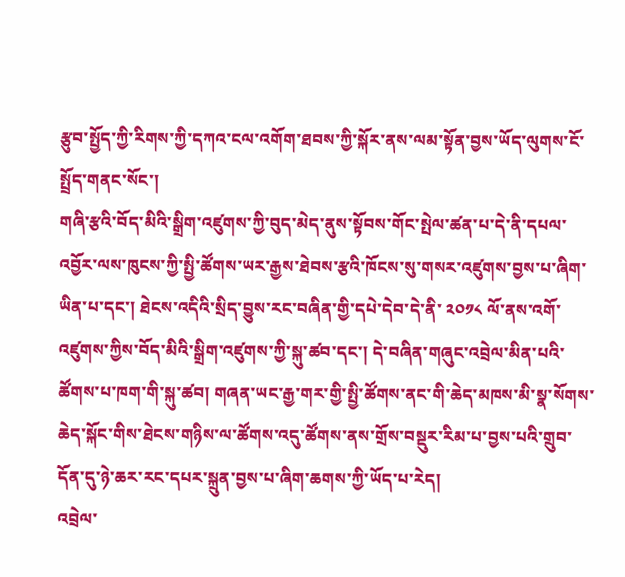རྩུབ་སྤྱོད་ཀྱི་རིགས་ཀྱི་དཀའ་ངལ་འགོག་ཐབས་ཀྱི་སྐོར་ནས་ལམ་སྟོན་བྱས་ཡོད་ལུགས་ངོ་སྤྲོད་གནང་སོང་།
གཞི་རྩའི་བོད་མིའི་སྒྲིག་འཛུགས་ཀྱི་བུད་མེད་ནུས་སྟོབས་གོང་སྤེལ་ཚན་པ་དེ་ནི་དཔལ་འབྱོར་ལས་ཁུངས་ཀྱི་སྤྱི་ཚོགས་ཡར་རྒྱས་ཐེབས་རྩའི་ཁོངས་སུ་གསར་འཛུགས་བྱས་པ་ཞིག་ཡིན་པ་དང་། ཐེངས་འདིའི་སྲིད་བྱུས་རང་བཞིན་གྱི་དཔེ་དེབ་དེ་ནི་ ༢༠༡༨ ལོ་ནས་འགོ་འཛུགས་ཀྱིས་བོད་མིའི་སྒྲིག་འཛུགས་ཀྱི་སྐུ་ཚབ་དང་། དེ་བཞིན་གཞུང་འབྲེལ་མིན་པའི་ཚོགས་པ་ཁག་གི་སྐུ་ཚབ། གཞན་ཡང་རྒྱ་གར་གྱི་སྤྱི་ཚོགས་ནང་གི་ཆེད་མཁས་མི་སྣ་སོགས་ཆེད་སྐོང་གིས་ཐེངས་གཉིས་ལ་ཚོགས་འདུ་ཚོགས་ནས་གྲོས་བསྡུར་རིམ་པ་བྱས་པའི་གྲུབ་དོན་དུ་ཉེ་ཆར་རང་དཔར་སྐྲུན་བྱས་པ་ཞིག་ཆགས་ཀྱི་ཡོད་པ་རེད།
འབྲེལ་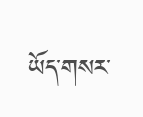ཡོད་གསར་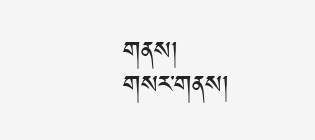གནས།
གསར་གནས།